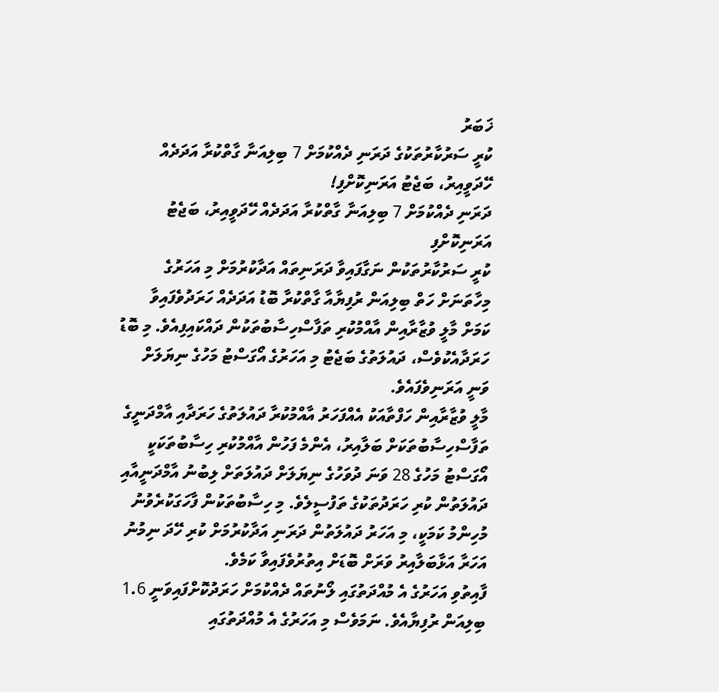ޚަބަރު
ކުރީ ސަރުކާރުތަކުގެ ދަރަނި ދެއްކުމަށް 7 ބިލިއަނާ ގާތްކުރާ އަދަދެއް ހޭދަވީއިރު، ބަޖެޓު އަރަނިކޮށްފި!
ދަރަނި ދެއްކުމަށް 7 ބިލިއަނާ ގާތްކުރާ އަދަދެއް ހޭދަވީއިރު، ބަޖެޓު އަރަނިކޮށްފި
ކުރީ ސަރުކާރުތަކުން ނަގާފައިވާ ދަރަނިތައް އަދާކުރުމަށް މި އަހަރުގެ މިހާތަނަށް ހަތް ބިލިއަން ރުފިޔާއާ ގާތްކުރާ ބޮޑު އަދަދެއް ހަރަދުވެފައިވާ ކަމަށް މާލީ ވުޒާރާއިން އާއްމުކުރި ތަފާސްހިސާބުތަކުން ދައްކައިފިއެވެ. މި ބޮޑު ހަރަދާއެކުވެސް، ދައުލަތުގެ ބަޖެޓު މި އަހަރުގެ އޯގަސްޓު މަހުގެ ނިޔަލަށް ވަނީ އަރަނިވެފައެވެ.
މާލީ ވުޒާރާއިން ހަފްތާއަކު އެއްފަހަރު އާއްމުކުރާ ދައުލަތުގެ ހަރަދާއި އާމްދަނީގެ ތަފާސްހިސާބުތަކަށް ބަލާއިރު، އެންމެ ފަހުން އާއްމުކުރި ހިސާބުތަކަކީ އޯގަސްޓު މަހުގެ 28 ވަނަ ދުވަހުގެ ނިޔަލަށް ދައުލަތަށް ލިބުނު އާމްދަނީއާއި ދައުލަތުން ކުރި ހަރަދުތަކުގެ ތަފުސީލެވެ. މި ހިސާބުތަކުން ފާހަގަކުރެވުނު މުހިންމު ކަމަކީ، މި އަހަރު ދައުލަތުން ދަރަނި އަދާކުރުމަށް ކުރި ހޭދަ ނިމުނު އަހަރާ އަޅާބަލާއިރު ވަރަށް ބޮޑަށް އިތުރުވެފައިވާ ކަމެވެ.
ފާއިތުވި އަހަރުގެ އެ މުއްދަތުގައި ލޯނުތައް ދެއްކުމަށް ހަރަދުކޮށްފައިވަނީ 1.6 ބިލިއަން ރުފިޔާއެވެ. ނަމަވެސް މި އަހަރުގެ އެ މުއްދަތުގައި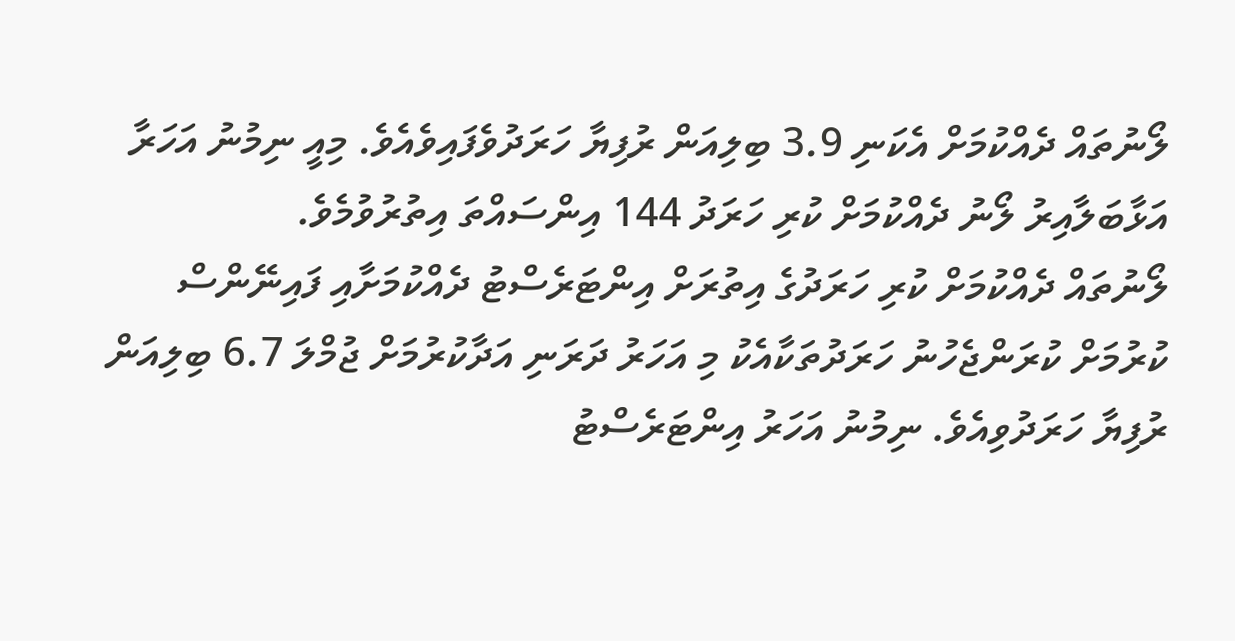ލޯނުތައް ދެއްކުމަށް އެކަނި 3.9 ބިލިއަން ރުފިޔާ ހަރަދުވެފައިވެއެވެ. މިއީ ނިމުނު އަހަރާ އަޅާބަލާއިރު ލޯނު ދެއްކުމަށް ކުރި ހަރަދު 144 އިންސައްތަ އިތުރުވުމެވެ.
ލޯނުތައް ދެއްކުމަށް ކުރި ހަރަދުގެ އިތުރަށް އިންޓަރެސްޓު ދެއްކުމަށާއި ފައިނޭންސް ކުރުމަށް ކުރަންޖެހުނު ހަރަދުތަކާއެކު މި އަހަރު ދަރަނި އަދާކުރުމަށް ޖުމްލަ 6.7 ބިލިއަން ރުފިޔާ ހަރަދުވިއެވެ. ނިމުނު އަހަރު އިންޓަރެސްޓު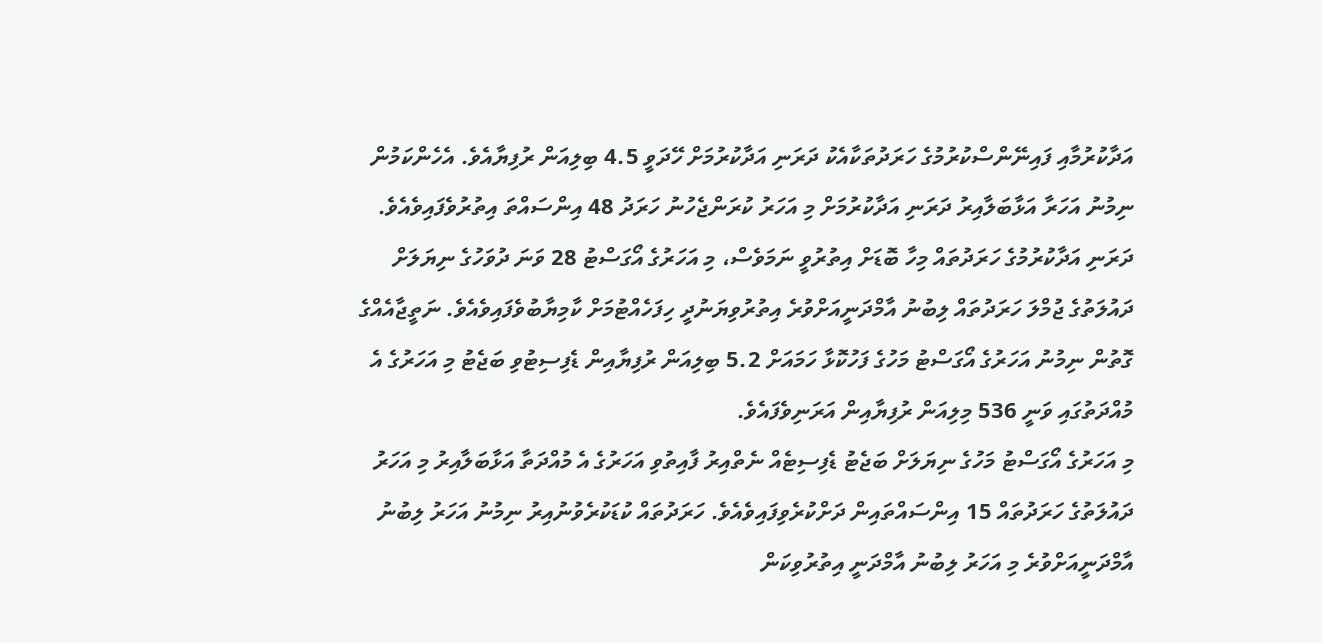އަދާކުރުމާއި ފައިނޭންސްކުރުމުގެ ހަރަދުތަކާއެކު ދަރަނި އަދާކުރުމަށް ހޭދަވީ 4.5 ބިލިއަން ރުފިޔާއެވެ. އެހެންކަމުން ނިމުނު އަހަރާ އަޅާބަލާއިރު ދަރަނި އަދާކުރުމަށް މި އަހަރު ކުރަންޖެހުނު ހަރަދު 48 އިންސައްތަ އިތުރުވެފައިވެއެވެ.
ދަރަނި އަދާކުރުމުގެ ހަރަދުތައް މިހާ ބޮޑަށް އިތުރުވީ ނަމަވެސް، މި އަހަރުގެ އޯގަސްޓު 28 ވަނަ ދުވަހުގެ ނިޔަލަށް ދައުލަތުގެ ޖުމްލަ ހަރަދުތައް ލިބުނު އާމްދަނީއަށްވުރެ އިތުރުވިޔަނުދީ ހިފަހެއްޓުމަށް ކާމިޔާބުވެފައިވެއެވެ. ނަތީޖާއެއްގެ ގޮތުން ނިމުނު އަހަރުގެ އޯގަސްޓު މަހުގެ ފަހުކޮޅާ ހަމައަށް 5.2 ބިލިއަން ރުފިޔާއިން ޑެފިސިޓުވި ބަޖެޓު މި އަހަރުގެ އެ މުއްދަތުގައި ވަނީ 536 މިލިއަން ރުފިޔާއިން އަރަނިވެފައެވެ.
މި އަހަރުގެ އޯގަސްޓު މަހުގެ ނިޔަލަށް ބަޖެޓު ޑެފިސިޓެއް ނެތްއިރު ފާއިތުވި އަހަރުގެ އެ މުއްދަތާ އަޅާބަލާއިރު މި އަހަރު ދައުލަތުގެ ހަރަދުތައް 15 އިންސައްތައިން ދަށްކުރެވިފައިވެއެވެ. ހަރަދުތައް ކުޑަކުރެވުނުއިރު ނިމުނު އަހަރު ލިބުނު އާމްދަނީއަށްވުރެ މި އަހަރު ލިބުނު އާމްދަނީ އިތުރުވިކަން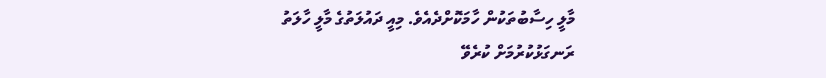މާލީ ހިސާބުތަކުން ހާމަކޮށްދެއެވެ. މިއީ ދައުލަތުގެ މާލީ ހާލަތު ރަނގަޅުކުރުމަށް ކުރެވޭ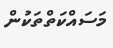މަސައްކަތްތަކުން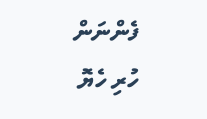ފެންނަން ހުރި ހެޔޮ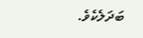ބަދަލެކެވެ.